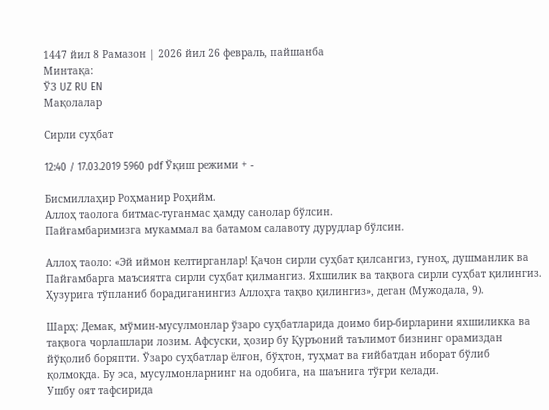1447 йил 8 Рамазон | 2026 йил 26 февраль, пайшанба
Минтақа:
ЎЗ UZ RU EN
Мақолалар

Сирли суҳбат

12:40 / 17.03.2019 5960 pdf Ўқиш режими + -

Бисмиллаҳир Роҳманир Роҳийм.
Аллоҳ таолога битмас-туганмас ҳамду санолар бўлсин.
Пайғамбаримизга мукаммал ва батамом салавоту дурудлар бўлсин.

Аллоҳ таоло: «Эй иймон келтирганлар! Қачон сирли суҳбат қилсангиз, гуноҳ, душманлик ва Пайғамбарга маъсиятга сирли суҳбат қилмангиз. Яхшилик ва тақвога сирли суҳбат қилингиз. Ҳузурига тўпланиб борадиганингиз Аллоҳга тақво қилингиз», деган (Мужодала, 9).

Шарҳ: Демак, мўмин-мусулмонлар ўзаро суҳбатларида доимо бир-бирларини яхшиликка ва тақвога чорлашлари лозим. Афсуски, ҳозир бу Қуръоний таълимот бизнинг орамиздан йўқолиб боряпти. Ўзаро суҳбатлар ёлғон, бўҳтон, туҳмат ва ғийбатдан иборат бўлиб қолмоқда. Бу эса, мусулмонларнинг на одобига, на шаънига тўғри келади.
Ушбу оят тафсирида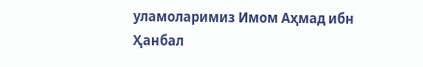уламоларимиз Имом Аҳмад ибн Ҳанбал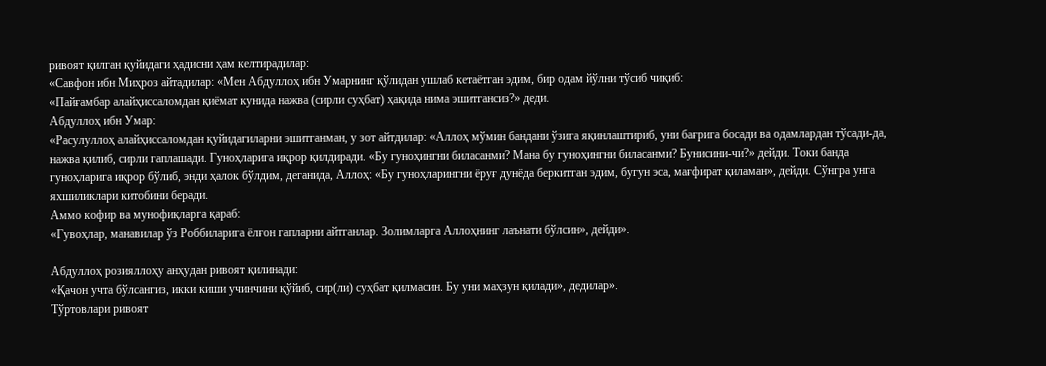ривоят қилган қуйидаги ҳадисни ҳам келтирадилар:
«Савфон ибн Миҳроз айтадилар: «Мен Абдуллоҳ ибн Умарнинг қўлидан ушлаб кетаётган эдим, бир одам йўлни тўсиб чиқиб:
«Пайғамбар алайҳиссаломдан қиёмат кунида нажва (сирли суҳбат) ҳақида нима эшитгансиз?» деди.
Абдуллоҳ ибн Умар:
«Расулуллоҳ алайҳиссаломдан қуйидагиларни эшитганман, у зот айтдилар: «Аллоҳ мўмин бандани ўзига яқинлаштириб, уни бағрига босади ва одамлардан тўсади-да, нажва қилиб, сирли гаплашади. Гуноҳларига иқрор қилдиради. «Бу гуноҳингни биласанми? Мана бу гуноҳингни биласанми? Бунисини-чи?» дейди. Токи банда гуноҳларига иқрор бўлиб, энди ҳалок бўлдим, деганида, Аллоҳ: «Бу гуноҳларингни ёруғ дунёда беркитган эдим, бугун эса, мағфират қиламан», дейди. Сўнгра унга яхшиликлари китобини беради.
Аммо кофир ва мунофиқларга қараб:
«Гувоҳлар, манавилар ўз Роббиларига ёлғон гапларни айтганлар. Золимларга Аллоҳнинг лаънати бўлсин», дейди».

Абдуллоҳ розияллоҳу анҳудан ривоят қилинади:
«Қачон учта бўлсангиз, икки киши учинчини қўйиб, сир(ли) суҳбат қилмасин. Бу уни маҳзун қилади», дедилар».
Тўртовлари ривоят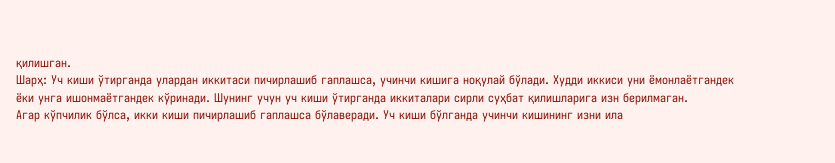қилишган.
Шарҳ: Уч киши ўтирганда улардан иккитаси пичирлашиб гаплашса, учинчи кишига ноқулай бўлади. Худди иккиси уни ёмонлаётгандек ёки унга ишонмаётгандек кўринади. Шунинг учун уч киши ўтирганда иккиталари сирли суҳбат қилишларига изн берилмаган.
Агар кўпчилик бўлса, икки киши пичирлашиб гаплашса бўлаверади. Уч киши бўлганда учинчи кишининг изни ила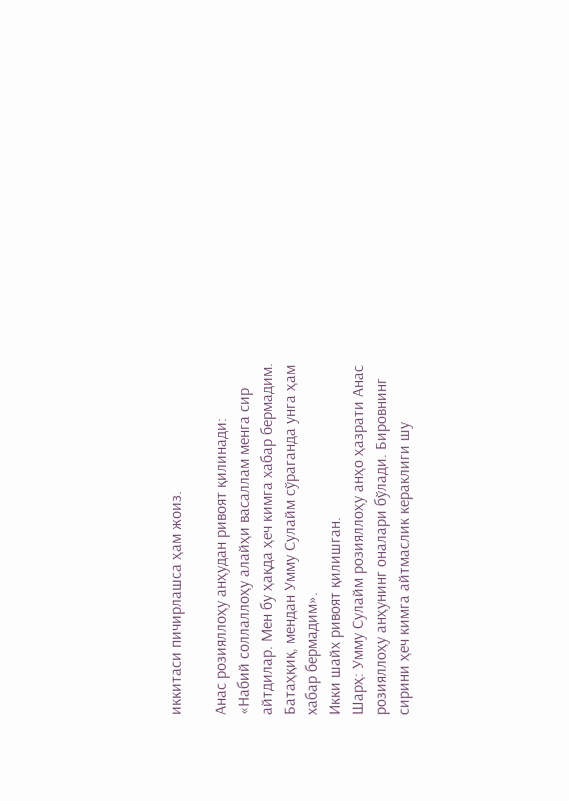иккитаси пичирлашса ҳам жоиз.

Анас розияллоҳу анҳудан ривоят қилинади:
«Набий соллаллоҳу алайҳи васаллам менга сир айтдилар. Мен бу ҳақда ҳеч кимга хабар бермадим. Батаҳқиқ, мендан Умму Сулайм сўраганда унга ҳам хабар бермадим».
Икки шайх ривоят қилишган.
Шарҳ: Умму Сулайм розияллоҳу анҳо ҳазрати Анас розияллоҳу анҳунинг оналари бўлади. Бировнинг сирини ҳеч кимга айтмаслик кераклиги шу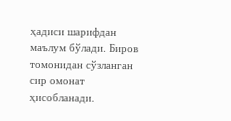ҳадиси шарифдан маълум бўлади. Биров томонидан сўзланган сир омонат ҳисобланади.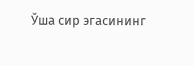Ўша сир эгасининг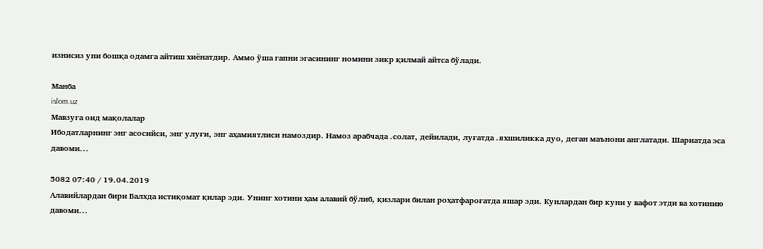изнисиз уни бошқа одамга айтиш хиёнатдир. Аммо ўша гапни эгасининг номини зикр қилмай айтса бўлади.

Манба
islom.uz
Мавзуга оид мақолалар
Ибодатларнинг энг асосийси, энг улуғи, энг аҳамиятлиси намоздир. Намоз арабчада .солат, дейилади, луғатда .яхшиликка дуо, деган маънони англатади. Шариатда эса давоми...

5082 07:40 / 19.04.2019
Алавийлардан бири Балхда истиқомат қилар эди. Унинг хотини ҳам алавий бўлиб, қизлари билан роҳатфароғатда яшар эди. Кунлардан бир куни у вафот этди ва хотинию давоми...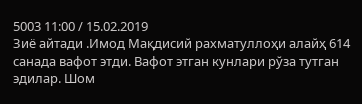5003 11:00 / 15.02.2019
Зиё айтади .Имод Мақдисий рахматуллоҳи алайҳ 614 санада вафот этди. Вафот этган кунлари рўза тутган эдилар. Шом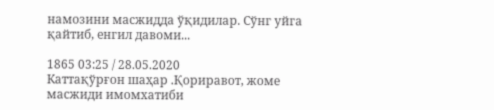намозини масжидда ўқидилар. Сўнг уйга қайтиб, енгил давоми...

1865 03:25 / 28.05.2020
Каттақўрғон шаҳар .Қориравот, жоме масжиди имомхатиби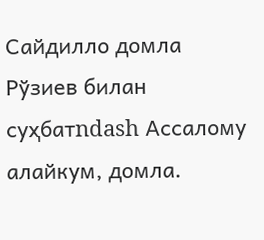Сайдилло домла Рўзиев билан суҳбатndash Ассалому алайкум, домла.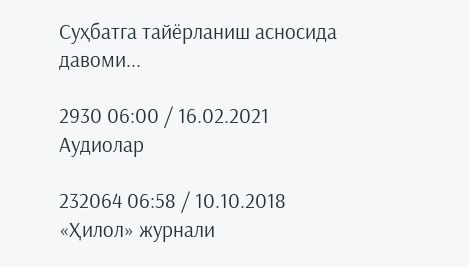Суҳбатга тайёрланиш асносида давоми...

2930 06:00 / 16.02.2021
Аудиолар

232064 06:58 / 10.10.2018
«Ҳилол» журнали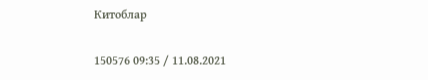Китоблар

150576 09:35 / 11.08.2021